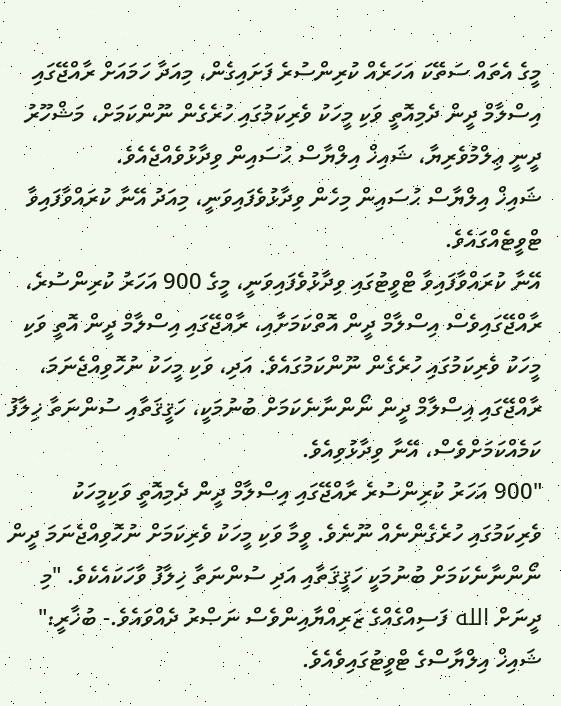މީގެ އެތައް ސަތޭކަ އަހަރެއް ކުރިންސުރެ ފަށައިގެން، މިއަދާ ހަމައަށް ރާއްޖޭގައި އިސްލާމް ދީން ދެމިއޮތީ ވަކި މީހަކު ވެރިކަމުގައި ހުރެގެން ނޫންކަމަށް، މަޝްހޫރު ދީނީ ޢިލްމުވެރިޔާ، ޝައިޚް އިލްޔާސް ޙުސައިން ވިދާޅުވެއްޖެއެވެ.
ޝައިޚް އިލްޔާސް ޙުސައިން މިހެން ވިދާޅުވެފައިވަނީ، މިއަދު އޭނާ ކުރައްވާފައިވާ ޓްވީޓެއްގައެވެ.
އޭނާ ކުރައްވާފައިވާ ޓްވީޓުގައި ވިދާޅުވެފައިވަނީ، މީގެ 900 އަހަރު ކުރިންސުރެ، ރާއްޖޭގައިވެސް އިސްލާމް ދީން އޮތްކަމަށާއި، ރާއްޖޭގައި އިސްލާމް ދީން އޮތީ ވަކި މީހަކު ވެރިކަމުގައި ހުރެގެން ނޫންކަމުގައެވެ. އަދި، ވަކި މީހަކު ނުހޮވިއްޖެނަމަ، ރާއްޖޭގައި އިސްލާމް ދީން ނޯންނާނެކަމަށް ބުނުމަކީ، ހަޤީޤަތާއި ސުންނަތާ ޚިލާފު ކަމެއްކަމަށްވެސް، އޭނާ ވިދާޅުވިއެވެ.
"900 އަހަރު ކުރިންސުރެ ރާއްޖޭގައި އިސްލާމް ދީން ދެމިއޮތީ ވަކިމީހަކު ވެރިކަމުގައި ހުރެގެންނެއް ނޫނެވެ. ވީމާ ވަކި މީހަކު ވެރިކަމަށް ނުހޮވިއްޖެނަމަ ދީން ނޯންނާނެކަމަށް ބުނުމަކީ ހަޤީޤަތާއި އަދި ސުންނަތާ ޚިލާފު ވާހަކައެކެވެ. "މި ދީނަށް الله ފަސިއްގެއްގެ ޒަރިއްޔާއިންވެސް ނަޞްރު ދެއްވައެވެ.- ބުޚާރީ:" ޝައިޚް އިލްޔާސްގެ ޓްވީޓުގައިވެއެވެ.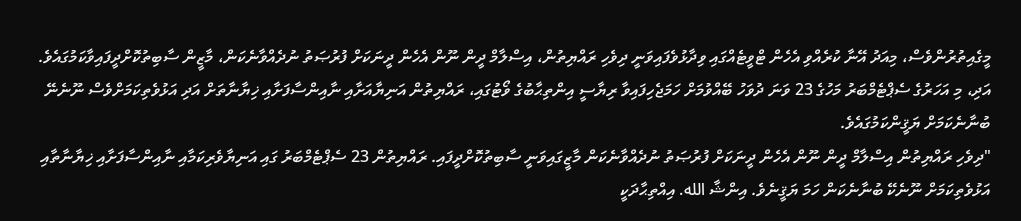މީގެއިތުރުންވެސް، މިއަދު އޭނާ ކުރެއްވި އެހެން ޓްވީޓެއްގައި ވިދާޅުވެފައިވަނީ ދިވެހި ރައްޔިތުން، އިސްލާމް ދީން ނޫން އެހެން ދީނަކަށް ފުރުޞަތު ނުދެއްވާނެކަން، މާޒީން ސާބިތުކޮށްދީފައިވާކަމުގައެވެ. އަދި، މި އަހަރުގެ ސެޕްޓެމްބަރު މަހުގެ 23 ވަނަ ދުވަހު ބޭއްވުމަށް ހަމަޖެހިފައިވާ ރިޔާސީ އިންތިޙާބުގެ ވޯޓުގައި، ރައްޔިތުން އަނިޔާއަށާއި ނާއިންސާފަށާއި ޚިޔާނާތަށް އަދި އަޅުވެތިކަމަށްވެސް ނޫނެނޭ ބުނާނެކަމަށް ޔަޤީންކަމުގައެވެ.
"ދިވެހި ރައްޔިތުން އިސްލާމް ދީން ނޫން އެހެން ދީނަކަށް ފުރުޞަތު ނުދެއްވާނެކަން މާޒީގައިވަނީ ސާބިތުކޮށްދީފައި. ރައްޔިތުން 23 ސެޕްޓެމްބަރު ގައި އަނިޔާވެރިކަމާއި ނާއިންސާފަށާއި ޚިޔާނާތާއި އަޅުވެތިކަމަށް ނޫނެކޭ ބުނާނެކަން ހަމަ ޔަޤީނެވެ. އިންޝާ الله. އިއްތިޙާދަކީ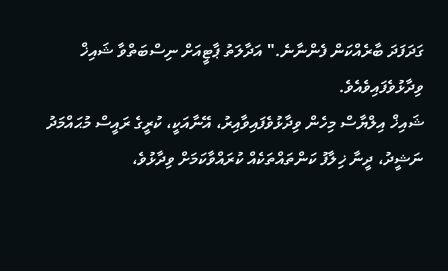ގަދަފަދަ ބާރެއްކަން ފެންނާނެ." އަދާލަތު ޕާޓީއަށް ނިސްބަތްވާ ޝައިޚް ވިދާޅުވެފައިވެއެވެ.
ޝައިޚް އިލްޔާސް މިހެން ވިދާޅުވެފައިވާއިރު، އޭނާއަކީ، ކުރީގެ ރައީސް މުޙައްމަދު ނަޝީދު، ދީނާ ޚިލާފު ކަންތައްތަކެއް ކުރައްވާކަމަށް ވިދާޅުވެ،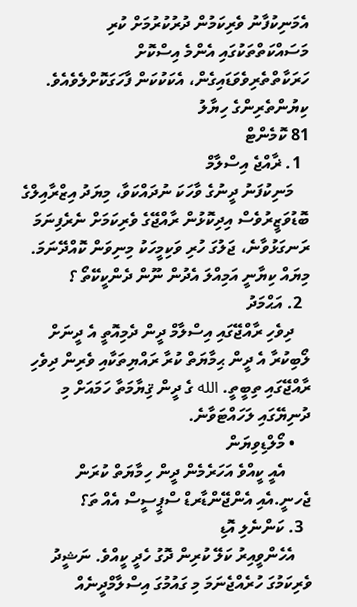އެމަނިކުފާނު ވެރިކަމުން ދުރުކުރުމަށް ކުރި މަސައްކަތްތަކުގައި އެންމެ އިސްކޮށް ހަރަކާތްތެރިވެވަޑައިގެން، އެކަކުކަން ފާހަގަކޮށްލެވެއެވެ.
ކިޔުންތެރިންގެ ހިޔާލު
81 ކޮމެންޓް
  1. ޜާއްޖެ އިސްލާމް
    މަނިކުފަނު ދީނުގެ ވާހަކަ ނުދައްކަވާ، މިޔަދު އިޒްރާއިލްގެ ބޮޑުވަޒީރުވެސް އިދިކޮޅުން ރާއްޖޭގެ ވެރިކަމަށް ނެރެފިނަމަ ރަނގަޅުވާނެ، ޖަލުގަ ހުރި ވަކިމީހަކު މިނިވަން ކޮއްދޭނަމަ. މިޔައް ކިޔާނީ އަމިއްލަ އެދުން ނޫން ދެންކީކޭތޯ ؟
  2. އަޙްމަދު
    ދިވެހި ރާއްޖޭގައި އިސްލާމް ދީން ދެމިއޮތީ އެ ދީނަށް ލޯބިކުރާ އެ ދީން ޙިމާޔަތް ކުރާ ރައްޔިތަކާއި ވެރިން ދިވެހި ރާއްޖޭގައި ތިބީތީ. الله ގެ ދީން ޤިޔާމަތާ ހަމައަށް މި ދުނިޔޭގައި ލަހައްޓަވާނެ.
    • މޯލްޑިވިޔަން
      އެއީ ކީއްވެ އަހަރެމެން ދީން ހިމާޔަތް ކުރަން ޖެހނީ.އެއި އެންޖޭންޑާރޑް ސްޕީސީސް އެއް ތަ؟
  3. ކަންނެލި އޮޑި
    އެހެންވީއިރު ކަލޭ ކުރިން ދޮގު ހެދީ ކީއްވެ. ނަޝީދު ވެރިކަމުގަ ހުރެއްޖެނަމަ މި ގައުމުގަ އިސްލާމްދީނެއް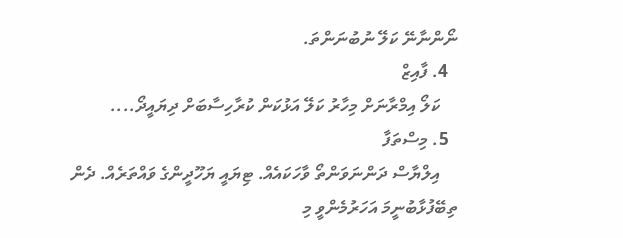ނޯންނާނޭ ކަލޭ ނުބުނަންތަ.
  4. ފާއިޒް
    ކަލޯ އިމްރާނަށް މިހާރު ކަލޭ އަޅުކަން ކުރާހިސާބަށް ދިޔައީދޯ....
  5. މިސްތަފާ
    އިލްޔާސް ދަންނަވަންތޯ ވާހަކައެއް. ޓިޔައީ ޔަހޫދީންގެ ވައްތަރެއް. ދެން ތިބޭފުޅާބުނީމަ އަހަރުމެންވީ މި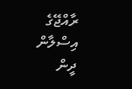ރާއްޖޭގެ އިސްލާން ދީން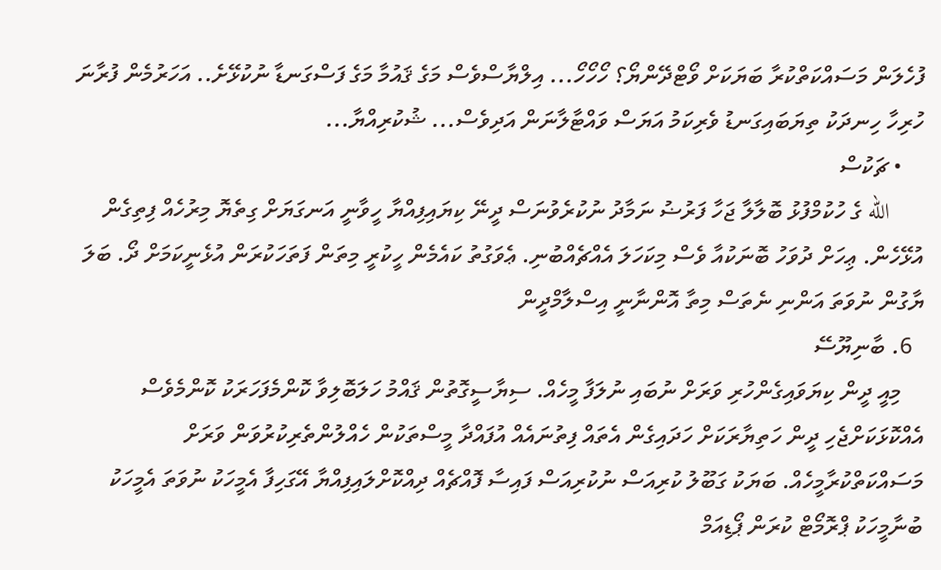ފުހެލަން މަސައްކަތްކުރާ ބަޔަކަށް ވޯޓްދޭންޔޯ؟ ހޯހޯހޯ... އިލްޔާސްވެސް މަގެ ޤައުމާ މަގެ ފަސްގަނޑާ ނުކުޅޭށެ.. އަހަރުމެން ފުރާނަ ހުރިހާ ހިނދަކު ތިޔަބައިގަނޑު ވެރިކަމު އަޔަސް ވައްޓާލާނަން އަދިވެސް... ޝުކުރިއްޔާ...
    • ޗަކުސް
      الله ގެ ހުކުމްފުޅު ބޮލާލާ ޖަހާ ފަރުޟު ނަމާދު ނުކުރެވުނަސް ދީނޭ ކިޔައިފިއްޔާ ހީވާނީ އަނގަޔަށް ގިތެޔޮ މިރުހެއް ފިތިގެން އުޅޭހެން. ޢިހަށް ދުވަހު ބޮނަކުއާ ވެސް މިކަހަލަ އެއްޗެއްބުނި. ޢެވަގުތު ކައެމެން ހީކުރީ މިތަން ފަތަހަކުރަން އުޅެނީކަމަށް ދޯ. ބަލަ ޔާގުން ނުވަތަ އަންނި ނެތަސް މިތާ އޮންނާނީ އިސްލާމްދީން
  6. ބާނިޔޫސޭ
    މިއީ ދީން ކިޔަވައިގެންހުރި ވަރަށް ނުބައި ނުލަފާ މީހެއް. ސިޔާސީގޮތުން ޤައްމު ހަލަބޮލިވާ ކޮންމެފަހަރަކު ކޮންމެވެސް އެއްކޮޅަކަށްޖެހި ދީން ހަތިޔާރަކަށް ހަދައިގެން އެތައް ފިތުނައެއް އުފައްދާ މީސްތަކުން ހެއްލުންތެރިކުރުވަން ވަރަށް މަސައްކަތްކުރާމީހެއް. ބަޔަކު ގަބޫލު ކުރިއަސް ނުކުރިއަސް ފައިސާ ފޮއްޗެއް ދިއްކޮށްލައިފިއްޔާ އޭގަހިފާ އެމީހަކު ނުވަތަ އެމީހަކު ބުނާމީހަކު ޕްރޮމޯޓް ކުރަން ޕޯޑިއަމް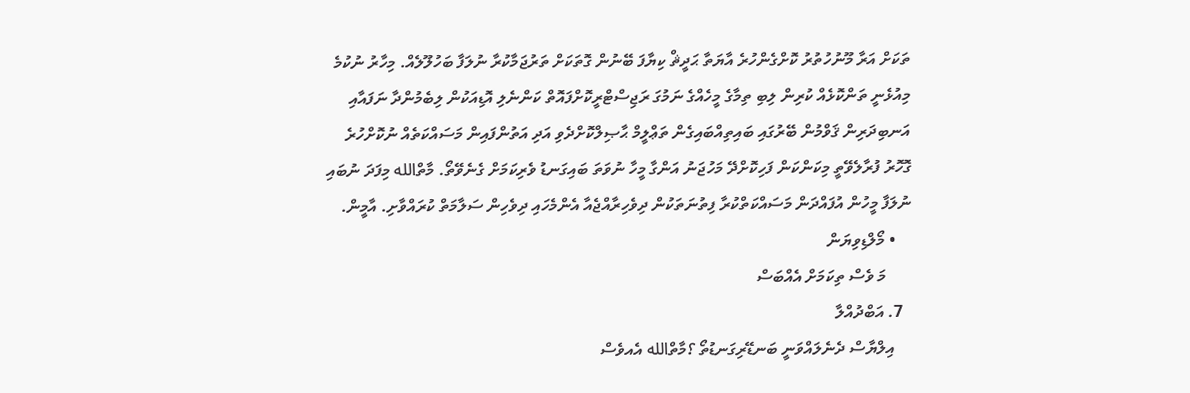ތަކަށް އަރާ މޫނުހުތުރު ކޮށްގެންހުރެ އާޔަތާ ޙަދީޘް ކިޔާފަ ބޭނުން ގޮތަކަށް ތަރުޖަމާކުރާ ނުލަފާ ބަހުލޫލެއް. މިހާރު ނުކުމެ މިއުޅެނީ ތަންކޮޅެއް ކުރިން ލިބި ތިމާގެ މީހެއްގެ ނަމުގަ ރަޖިސްޓްރީކޮށްފައޮތް ކަންނެލި އޮޑިއަކުން ލިބެމުންދާ ނަފައާއި އަނބިދަރިން ޤަވްމުން ބޭރުގައި ބައިތިއްބައިގެން ތަޢްލީމް ޙާޞިލްކޮށްދެވި އަދި އަތުންފައިން މަސައްކަތެއް ނުކޮށްހުރެ ގޮހޮރު ފުރާލެވޭތީ މިކަންކަން ފަހިކޮށްދޭ މަހުޖަނު އަންގާ މީހާ ނުވަތަ ބައިގަނޑު ވެރިކަމަށް ގެނެވޭތޯ. މާތްالله މިފަދަ ނުބައި ނުލަފާ މީހުން އުފައްދަން މަސައްކަތްކުރާ ފިތުނަތަކުން ދިވެހިރާއްޖެއާ އެންމެހައި ދިވެހިން ސަލާމަތް ކުރައްވާށި. އާމީން.
    • މޯލްޑިވިޔަން
      މަ ވެސް ތިކަމަށް އެއްބަސް
  7. އަބްދުއްލާ
    އިލްޔާސް ދެނެލައްވަނީ ބަނޑޭރިގަނޑުތޯ ؟މާތްالله އެއވެސް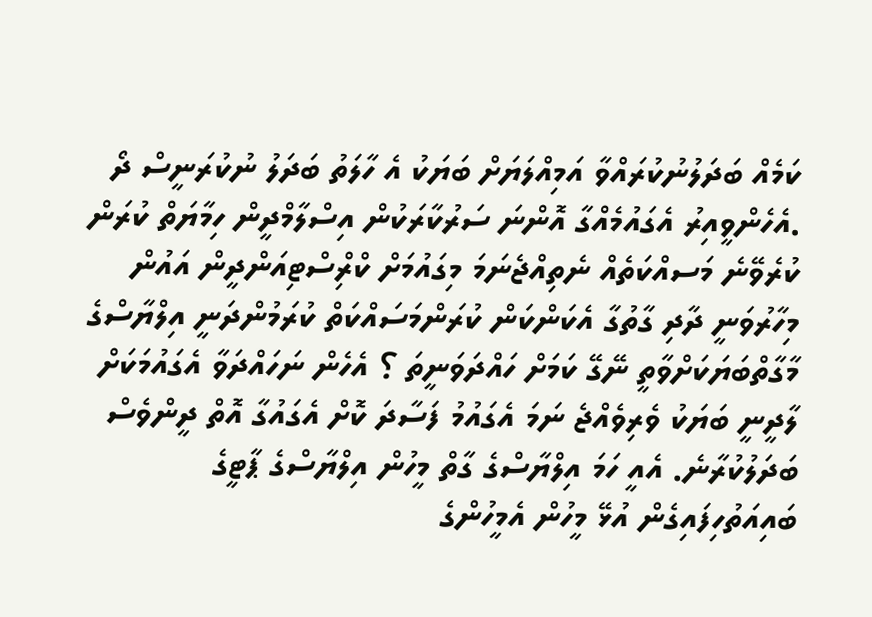ކަމެއް ބަދަލުނުކުރައްވާ އަމިއްލަޔަށް ބަޔަކު އެ ހާލަތު ބަދަލު ނުކުރަނީސް ދޯ .އެހެންވީއިރު އެގައުމެއްގާ އޮންނަ ސަރުކާރަކުން އިސްލާމްދީން ހިމާޔަތް ކުރަން ކުރެވޭނެ މަސއްކަތެއް ނެތިއްޖެނަމަ މިގައުމަށް ކްރިްސްޓިއަންދީން އައުން މިހާރުވަނީ ދާދި ގާތުގާ އެކަންކަން ކުރަންމަސައްކަތް ކުރަމުންދަނީ އިލްޔާސްގެ މާގާތްބަޔަކަށްވާތީ ނޭގޭ ކަމަށް ހައްދަވަނީތަ ؟ އެހެން ނަހައްދަވާ އެގައުމަކަށް ލާދީނީ ބަޔަކު ވެރިވެއްޖެ ނަމަ އެގައުމު ފަސާދަ ކޮށް އެގައުގާ އޮތް ދީންވެސް ބަދަލުކުރާނެ. އެއީ ހަމަ އިލްޔާސްގެ ގާތް މީހުން އިލްޔާސްގެ ޕާޓީގެ ބައިއަތުހިފައިގެން އުޅޭ މީހުން އެމީހުންގެ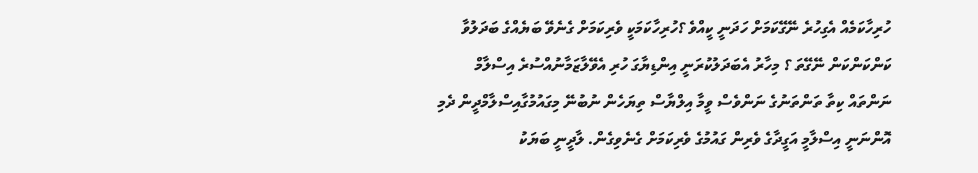ހުރިހާކަމެއް އެގިހުރެ ނޭގޭކަމަށް ހަދަނީ ކީއްވެ ؟ހުރިހާކަމަކީ ވެރިކަމަށް ގެނެވޭ ބަޔެއްގެ ބަދަލުވާ ކަންކަންކަން ނޭގޭތަ ؟ މިހާރު އެބަދަލުކުރަނީ އިންޑިޔާގަ ހުރި އެވޭލާޒަމާނުއްސުރެ އިސްލާމް ނަންތައް ކިތާ ތަންތަނުގެ ނަންވެސް ވީމާ އިލްޔާސް ތިޔަހެން ނުބުނޭ މިގައުމުގާއިސްލާމްދީން ދެމި އޮންނަނީ އިސްލާމީ އަގީދާގެ ވެރިން ގައުމުގެ ވެރިކަމަށް ގެނެވިގެން. ލާދީނީ ބަޔަކު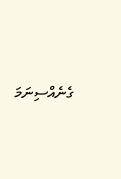ގެނެއްސިނަމަ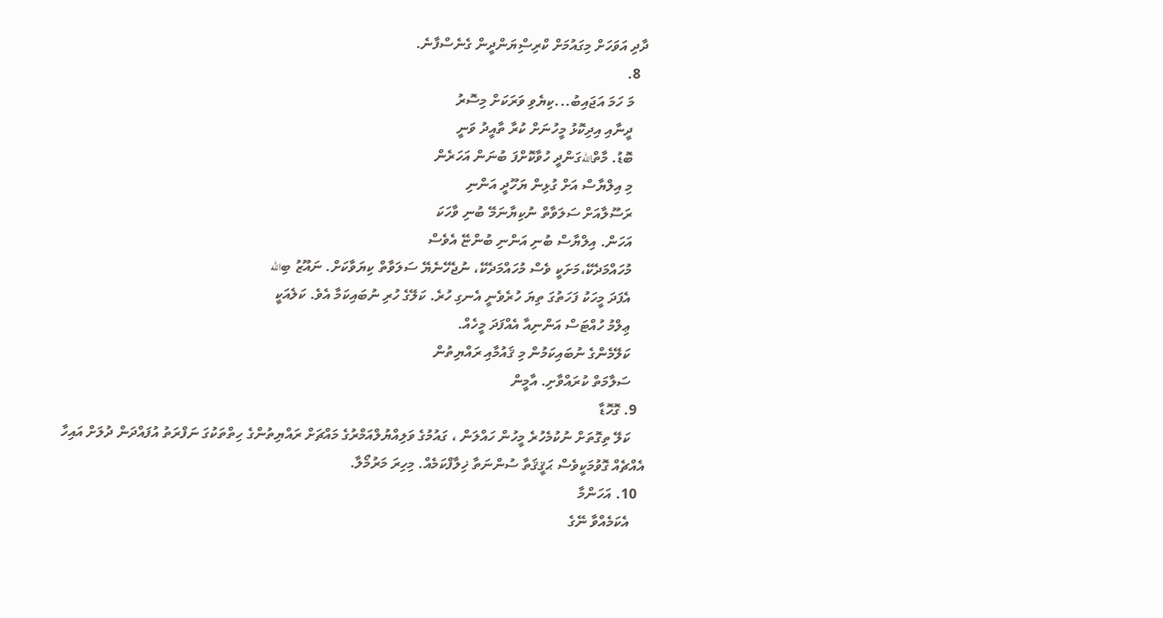ދާދި އަވަހަށް މިގައުމަށް ކްރިސްިޔަންދީން ގެނެސްފާނެ.
  8.
    މަ ހަމަ އަޖައިބު...ކިޔެވި ވަރަކަށް މިސޮރު
    ދީނާއި އިދިކޮޅު މީހުނަށް ކުރާ ތާއީދު ވަނީ
    ބޮޑު. މާތްاللهގަންދީ ހުވާކޮށްފަ ބުނަން އަހަރެން
    މި އިލްޔާސް އަށް ގުޅިން ޔަހޫދީ އަންނި
    ރަސޫލާއަށް ސަލަވާތް ނުކިޔާނަމޭ ބުނި ވާހަކަ
    އަހަން. އިލްޔާސް ބުނި އަންނި ބުންޏޭ އެވެސް
    މުހައްމަދެކޭ،މަށަކީ ވެސް މުހައްމަދެކޭ، ނުޖެހޭނެޔޭ ސަލަވާތް ކިޔަވާކަށް. ނައޫޒު ބިالله
    އެފަދަ މީހަކު ފަހަތުގަ ތިޔަ ހުރެވެނީ އެނގި ހުރެ. ކަލޭގެ ހުރި ނުބައިކަމާ އެވެ. ކަލެއަކީ
    ޢިލްމު ހުއްޓަސް އަންނިއާ އެއްފަދަ މީހެއް.
    ކަލޭމެންގެ ނުބައިކަމުން މި ޤައުމާއި ރައްޔިތުން
    ސަލާމަތް ކުރައްވާށި. އާމީން
  9. ގޮހޮޑާ
    ކަލޭ ތިގޮތަށް ނުކުމެހުރެ މީހުން ހައްލަން ، ގައުމުގެ ވަލިއްޔުލްއަމްރުގެ މައްޗަށް ރައްޔިތުންގެ ހިތްތަކުގަ ނަފްރަތު އުފައްދަން ދުލަށް އައިހާ އެއްޗެއް ގޮވުމަކީވެސް ޙަޤީޤަތާ ސުންނަތާ ޚިލާފްކަމެއް. މިހިރަ މަރުމޯލާ.
  10. އަހަންމާ
    އެކަމެއްވާ ނޭގެ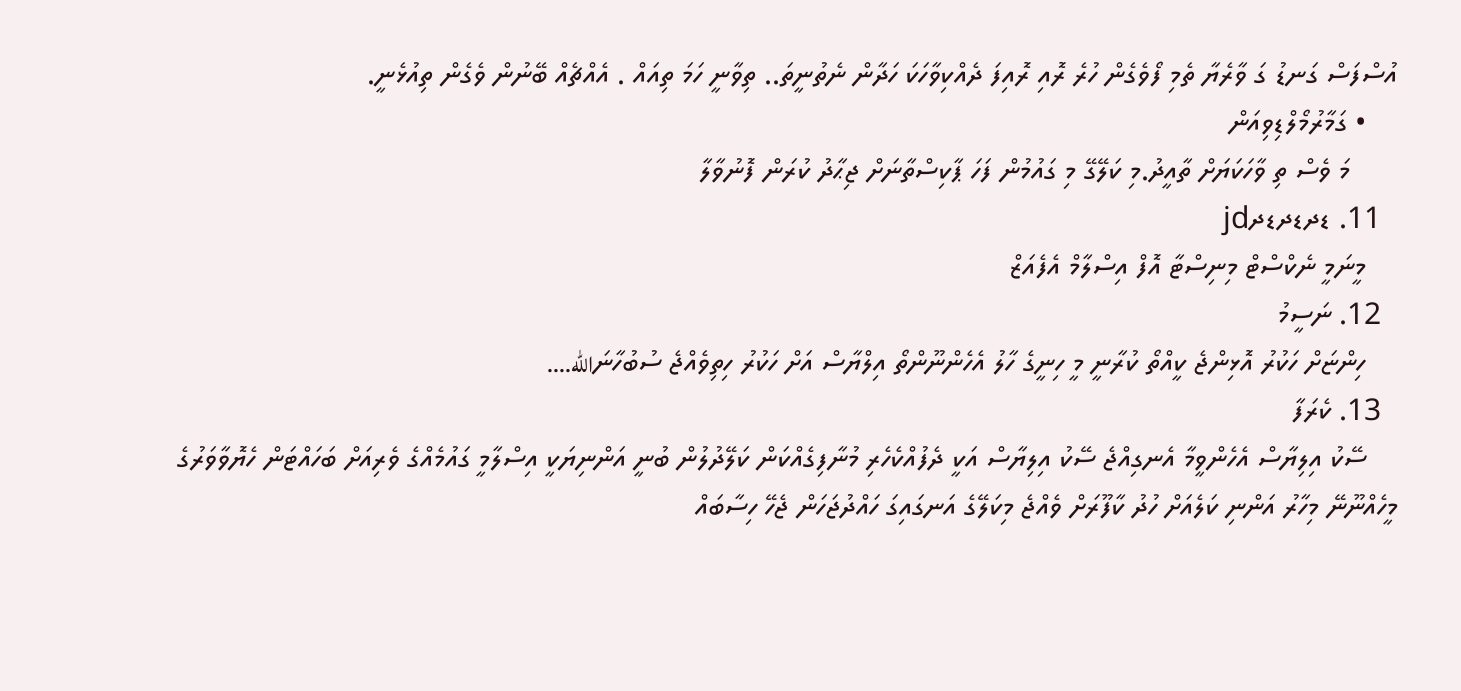އުސްފަސް ގަނޑު ގަ ވާރެޔާ ތެމި ފޯވެގެން ހުރެ ރޮއި ރޮއިފަ ދެއްކިވާހަކަ ހަދާން ނެތުނީތަ.. ތިވާނީ ހަމަ ތިއައް . އެއްޗެއް ބޭނުން ވެގެން ތިއުޅެނީ.
    • ގަމާރުމޯލްޑިވިއަން
      މަ ވެސް ތި ވާހަކަޔަށް ތާއީދު.މި ކަލޭގޭ މި ގައުމުން ފަހަ ޕާކިސްތާނަށް ޖިޙާދު ކުރަން ފޮނުވާލާ
  11. ޑދޑދޑދjd
    މީނަމީ ނެކްސްޓް މިނިސްޓާ އޮފް އިސްލާމް އެފެއަޒް
  12. ނަސީމު
    ހިންޏަށް ހަކުރު އޮޅިންޖެ ކީއްތޯ ކުރާނީ މީ ހިނީގެ ހާލު އެހެންނޫންތޯ އިލްޔާސް އަށް ހަކުރު ހިތިވެއްޖެ ސުބުހާނަالله....
  13. ކެރަފާ
    ސޭކު އިލިޔާސް އެހެންވީމާ އެނގިއްޖެ ސޭކު އިލިޔާސް އަކީ ދެފުއްކެހެރި މުނާފިގެއްކަން ކަލޭދުލުން ބުނީ އަންނިޔަކީ އިސްލާމީ ގައުމެއްގެ ވެރިއަށް ބަހައްޓަން ހެޔޮވާވަރުގެ މީހެއްނޫނޭ މިހާރު އަންނި ކަލެއަށް ހުދު ކާފޫރަށް ވެއްޖެ މިކަލޭގެ އަނގައިގަ ހައްދުޖަހަން ޖެހޭ ހިސާބައް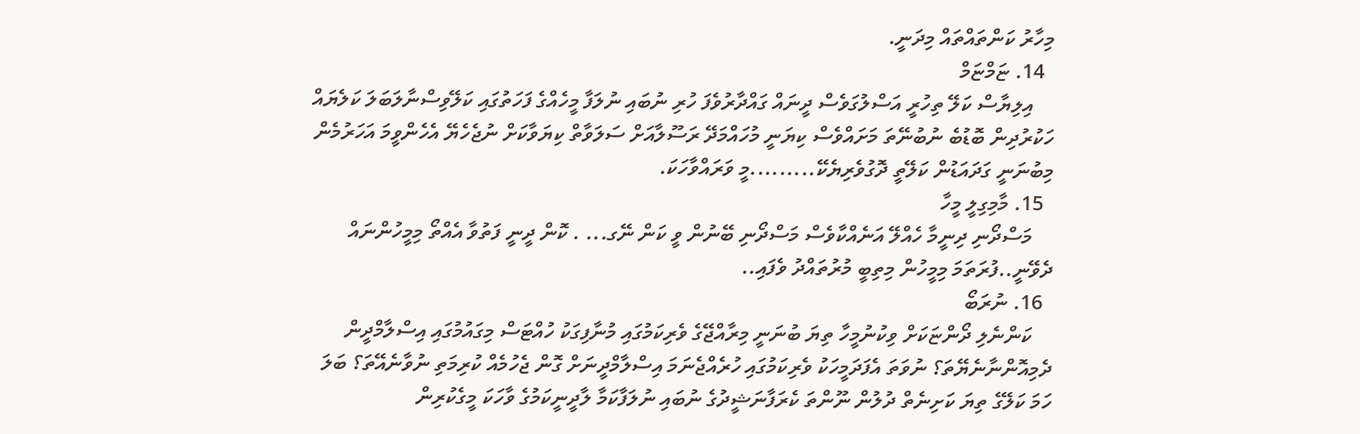މިހާރު ކަންތައްތައް މިދަނީ.
  14. ޏަމްޏަމް
    އިލިޔާސް ކަލޭ ތިހުރީ އަސްލުގަވެސް ދީނައް ގައްދާރުވެފަ ހުރި ނުބައި ނުލަފާ މީހެއްގެ ފަހަތުގައި ކަލޭވިސްނާލަބަލަ ކަލެޔައް ހަކުރުދިން ބޮޑުބެ ނުބުނޭތަ މަށައްވެސް ކިޔަނީ މުހައްމަދޭ ރަސޫލާއަށް ސަލަވާތް ކިޔަވާކަށް ނުޖެހެޔޭ އެހެންވީމަ އަހަރުމެން މިބުނަނީ ގަދައަޑުން ކަލޭތީ ދޮގުވެރިޔެކޭ.........މީ ވަރައްވާހަކަ.
  15. މާމިގިލީ މީހާ
    މަސްދޯނި ދިނީމާ ހެއްލޭ އަނެއްކާވެސް މަސްދޯނި ބޭނުން ވީ ކަން ނޭގ... . ކޮން ދީނީ ފަތުވާ އެއްތޯ މިމީހުންނައް ދެވޭނީ..ފުރަތަމަ މިމީހުން މިތިބީ މުރުތައްދު ވެފައި..
  16. ނުރަބޯ
    ކަންނެލި ދޯންޏަކަށް ވިކުނުމީހާ ތިޔަ ބުނަނީ މިރާއްޖޭގެ ވެރިކަމުގައި މުނާފިގަކު ހުއްޓަސް މިގައުމުގައި އިސްލާމްދީން ދެމިއޮންނާނެޔޭތަ؟ ނުވަތަ އެފަދަމީހަކު ވެރިކަމުގައި ހުރެއްޖެނަމަ އިސްލާމްދީނަށް ގޮން ޖެހުމެއް ކުރިމަތި ނުވާނެއޭތަ؟ ބަލަ ހަމަ ކަލޭގެ ތިޔަ ކަށިނެތް ދުލުން ނޫންތަ ކެރަފާނަޝީދުގެ ނުބައި ނުލަފާކަމާ ލާދީނީކަމުގެ ވާހަކަ މީގެކުރިން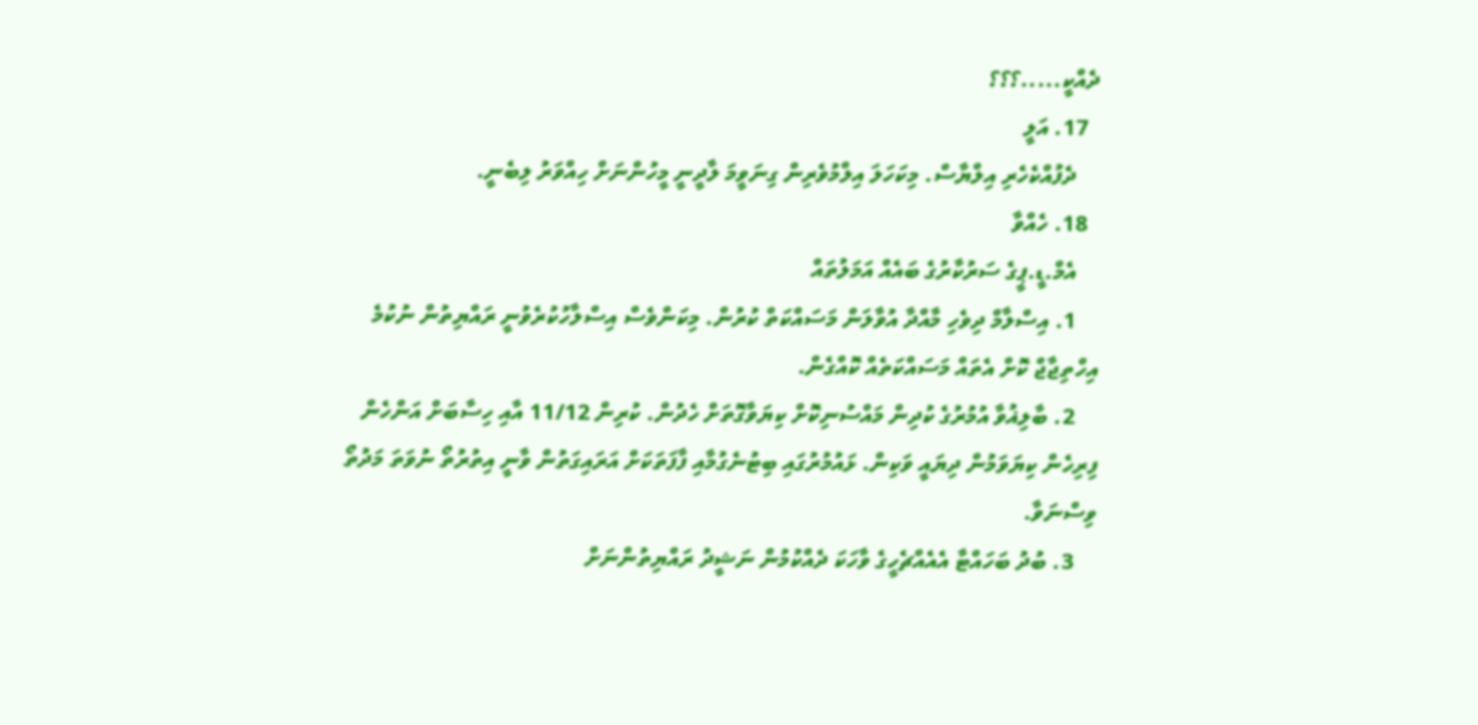ދެއްކީ.....؟؟؟
  17. އަލީ
    ދެފުއްކެހެރި އިލްޔާސް. މިކަހަލަ އިލްމުވެރިން ގިނަވީމަ ލާދީނީ މީހުންނަށް ހިއްވަރު ލިބެނީ.
  18. ހެއްވާ
    އެމް.ޑީ.ޕީގެ ސަރުކާރުގެ ބައެއް އަމަލުތައް
    1. އިސްލާމް ދިވެހި މާއްދާ އުވާލަން މަސައްކަތް ކުރުން. މިކަންވެސް އިސްލާހުކުރެވުނީ ރައްޔިތުން ނުކުމެ އިހްތިޖާޖް ކޮށް އެތައް މަސައްކަތެއް ކޮއްގެން.
    2. ބާލިޣުވާ އުމުރުގެ ކުދިން މައްސުނިކޮށް ކިޔަވާގޮތަށް ހެދުން. ކުރިން 11/12 އާއި ހިސާބަށް އަންހެން ފިރިހެން ކިޔަވަމުން ދިޔައީ ވަކިން. ޅައުމުރުގައި ބިޓުނެގުމާއި ފާފަތަކަށް އަރައިގަތުން ވާނީ އިތުރުތޯ ނުވަތަ މަދުތޯ ވިސްނަވާ.
    3. ބުދު ބަހައްޓާ އެއެއްޗެހީގެ ވާހަކަ ދެއްކުމުން ނަޝީދު ރައްޔިތުންނަށް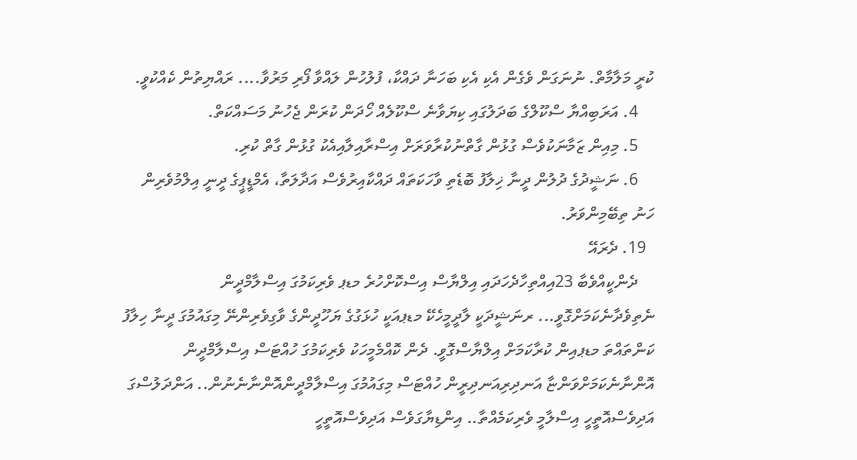ކުރީ މަލާމާތް. ނުނަގަން ވެގެން އެކި އެކި ބަހަނާ ދައްކާ، ފުލުހުން ލައްވާ ފޯރި މަރުވާ.... ރައްޔިތުން ކެއްކުވީ.
    4. އަރަބިއްޔާ ސްކޫލްގެ ބަދަލުގައި ކިޔަވާނެ ސްކޫލެއް ހޯދަން ކުރަން ޖެހުނު މަސައްކަތް.
    5. މިއިން ޒަމާނަކުވެސް ގުޅުން ގާތްނުކުރާވަރަށް އިސްރާއިލާއިއެކު ގުޅުން ގާތް ކުރި.
    6. ނަޝީދުގެ ދުލުން ދީނާ ޚިލާފު ބޮޑެތި ވާހަކަތައް ދައްކާއިރުވެސް އަދާލަތާ، އެމްޑީޕީގެ ދީނީ އިލްމުވެރިން ހަނު ތިބޭމިންވަރު.
  19. ދެރައޭ
    ދެންކީއްވެބާ 23އިއްތިހާދެހަދައި އިލްޔާސް އިސްކޮށްހުރެ މޑޕ ވެރިކަމުގަ އިސްލާމްދީން ނެތިވެދާނެކަމަށްގޮވީ... ރނަޝީދަކީ ލާދީމީހެކޭ މޑޕއަކީ ހުޅަގުގެ ޔަހޫދީންގެ ވާގިވެރިންނޭ މިގައުމުގަ ދީނާ ހިލާފު ކަންތައްތަ މޑޕއިން ކުރާކަމަށް އިލްޔާސްގޮވީ. ދެން ކޮއްމެމީހަކު ވެރިކަމުގަ ހުއްޓަސް އިސްލާމްދީން އޮންނާނެކަމަށްވަންޏާ އަނދިރިއަނދިރީން ހުއްޓަސް މިގައުމުގަ އިސްލާމްދީންއޮންނާނެނުން.. އަންދަލުސްގަ އަދިވެސްއޮތީހީ އިސްލާމީ ވެރިކަމެއްތާ.. އިންޑިޔާގަވެސް އަދިވެސްއޮތީހީ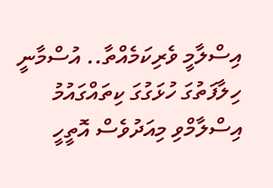އިސްލާމީ ވެރިކަމެއްތާ.. އުސްމާނީ ހިލާފަތުގަ ހުޅަގުގަ ކިތައްގައުމު އިސްލާމްވި މިއަދުވެސް އޮތީހީ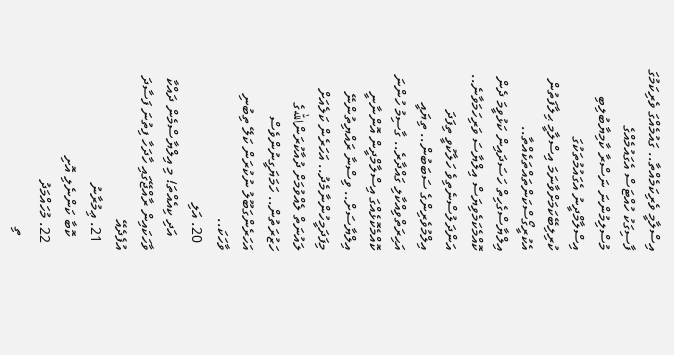އިސްލާމީ ވެރިކަމެއްތާ.. ގައުމެއްގަ ވެރިކަމުގަ ފާސިގަކު ހުއްޓަސް އެގައުމެއްގެ މުސްލިމުންނަ ނަސްރާ ކާމިޔާބުލިބި އިސްލާމްދީނު އެގައުމުތަކުގަ ކުރިލިބޭކަމަށްވާނަމަ އިސްލާމީ ޙިލާފަތުން އެކުރީގޯސްކަންތައްތަކެއްތާ.. އިލްޔާސްގެހިތް ހަސަދައިން ކަޅުވީމަ ދެން ކޮއްމެކަމެވިޔަސް އިލްޔާސަ ވަރިހަމަވާނެ.. އަންދަލުސްނެތިވެ ހަލާކުވީ ތިފަދަ އިލްމުވެރިންގެ ސަބަބުން.. ތިޔައީ އަޙިރަތްވިއްކާލި ގައްދާރެ.. ގާސިމު ހުންނަ ކޮއްމެކޮޅެއްގަ އިސްލާމްދީން އޮންނާނީ އިލްޔާސަށް.. ވިސްނާ ރައްޔިތުންނޭ މިފަދަމީހުންނާމެދު.. އަހަރެން ކަލެއަށް ލައުނަތް ލެއްވުމަށް ދުއާކުރަންاللهގެ ހަޒުރަތުން.. ހަމަޔަގީނުންވެސް އަހަރެންގަބޫލު ނުކުރަން ކަލޭ ތިބުނި ވާހަކަ..
  20. އަލި
    އަދި ކިއެއްތަ! މި އިލްޔާސްމެން ދައްކާ ވާހަކައިން ރާއްޖޭގައި ހާދަހާ ފިތުނަ ފަސާދަ އުފެދެއޭ
  21. ޢިމުރާނު
    ކޮބާ ކަންނެލި އޮށި
  22. މުހައްމަދު
    ތި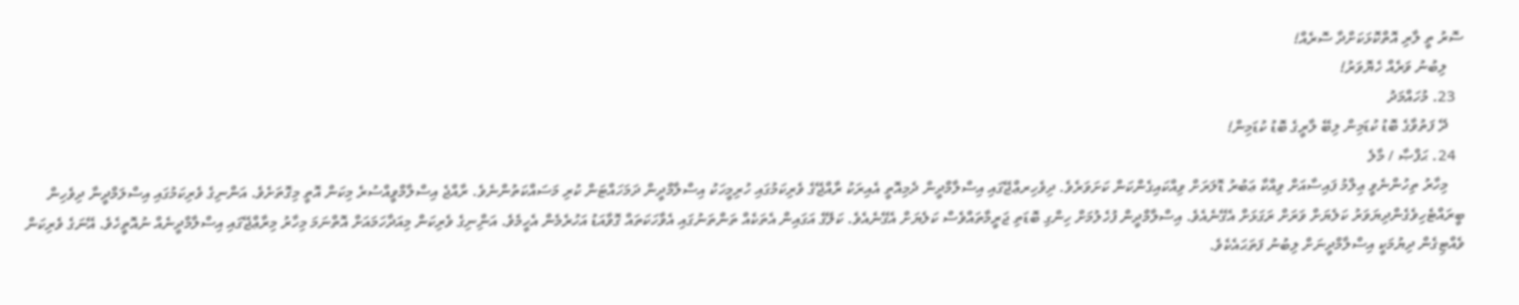ސޮރު ތީ ލާރި އޮތްކޮޅަކަށްދާ ސޮރެއް!
    ލިބުނު ވަރެއް ހެޔޮވަރު!
  23. މުހައްމަދު
    ދޭ ފަތުވާގެ ބޮޑު ކުޑަމިން ލިބޭ ލާރީގެ ބޮޑު ކުޑަމިން!
  24. ޙަފްޞާ / މާލެ
    މިހާރު ތިހުންނެވީ ޢިލްމު ފައިސާއަށް ވިއްކާ ޢަބުރު ޑޮލަރަށް ވިއްކައިގެންކަން ކަށަވަރެވެ. ދިވެހިރޢްޖޭގައި އިސްލާމްދީން ދެމިއޮތީ އެއިރަކު ރާއްޖޭގެ ވެރިކަމުގައި ހުރިމީހަކު އިސްލާމްދީން ދަމަހައްޓަން ކުރި މަސައްކަތުންނެވެ. ރާއްޖެ އިސްލާމްވީއްސުރެ މިކަން އޮތީ މިގޮތަށެވެ. އަންނިގެ ވެރިކަމުގައި އިސްލަމްދީނާ ދިވެހިން ބީރައްޓެހިވެގެންދިޔަވަރު ކަލެޔަށް ވަރަށް ރަގަޅަށް އެގޭނެއެވެ. އިސްލާމްދީން ފުހެލުމަށް ހިންގި ބޮޑަތި ޖަރީމާތައްވެސް ކަލެޔަށް އެގޭނެއެވެ. ކަލޭގެ އަގައިން އެތަކެއް ތަންތަނުގައި އެވާހަކަތައް ގޮވާއަޑު އަހުރެމެން އެހީމެވެ. އަންިނިގެ ވެރިކަން މިއަދާހަމައަށް އޮތްނަމަ މިހާރު މިރާޢްޖޭގައި އިސްލާމްދީނެއް ނުއޮތީހެވެ. އޭނަގެ ވެރިކަން ވެއްޓިގެން ދިޔުމަކީ އިސްލާމްދީނަށް ލިބުނު ފަތަޙައެކެވެ.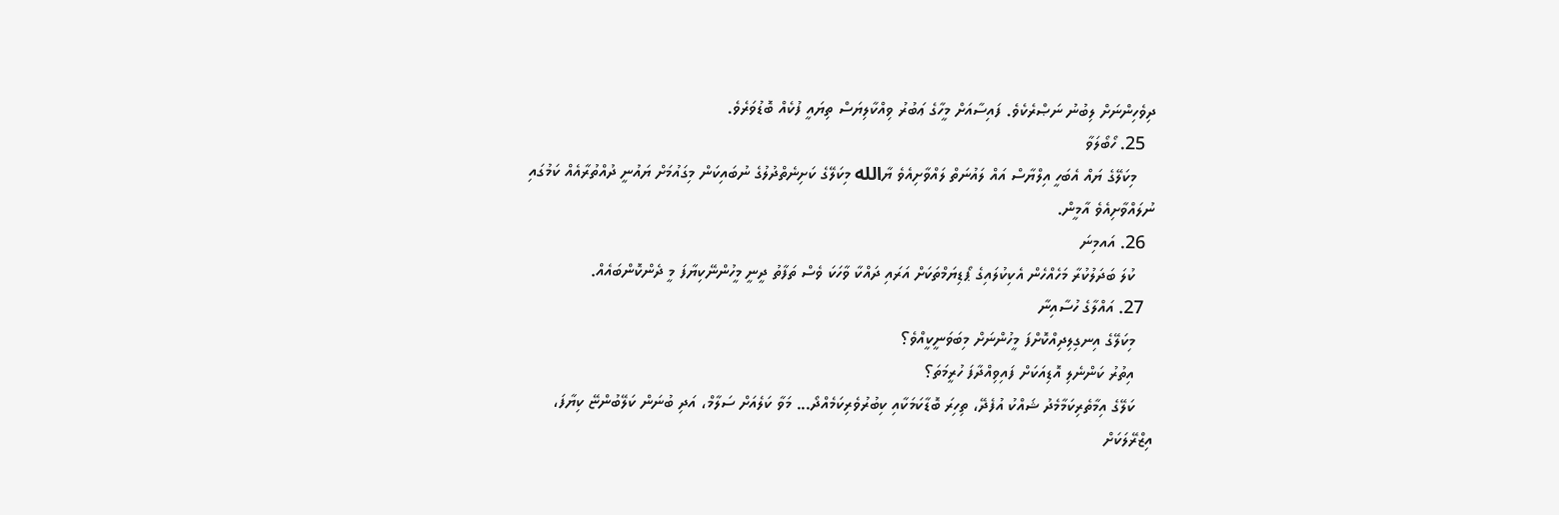ދިވެހިންނަށް ލިބުނު ނަޞްރެކެވެ. ފައިސާއަށް މީހާގެ ޢަބުރު ވިއްކާލިޔަސް ތިޔައީ ފުކެއް ބޮޑުވަރެވެ.
  25. ހޯބޯލަވާ
    މިކަލޭގެ ޔައް އެބަހީ އިލްޔާސް އައް ލައުނަތް ލައްވާށިއެވެ ޔާالله މިކަލޭގެ ކަށިނެތްދުލުގެ ނުބައިކަން މިގައުމަށް ޔައުނީ ދުއްތުރާއެއް ކަމުގައި ނުލައްވާށިއެވެ އާމީން.
  26. އައމިނަ
    ކުލަ ބަދަލުކުރާ މަހެއްހެން އެކިކުލައިގެ ޕޯޑިޔަމްތަކަށް އަރައި ދައްކާ ވާހަކަ ވެސް ތަފާތު ދީނީ މީހުންނޭކިޔާފަ މީ ދެންކޮންބައެއް.
  27. އައްލާގެ ހުސާއިނާ
    މިކަލޭގެ އިނގިލިދިއްކޮށްފަ މީހުންނަށް މިބަވަނީކީއްވެ؟
    އިތުރު ކަންނެލި އޮޑިއަކަށް ފައިވިއްދާފަ ހުރީމަތަ؟
    ކަލޭގެ އިމާތެރިކަމާމެދު ޝައްކު އުފެދޭ، ތިހިރަ ބޮޑާކަމަކާއި ކިބުރުވެރިކަމެއްދޯ... މަވާ ކަލެއަށް ސަލާމް، އަދި ބުނަން ކަލޭބުންޏޭ ކިޔާފަ، އިޒްރޭލަކަށް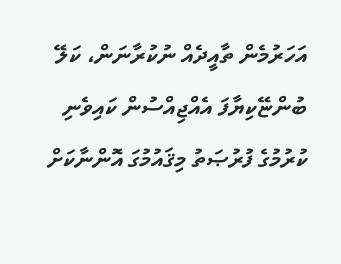އަހަރުމެން ތާއީދެއް ނުކުރާނަން، ކަލޭ ބުންޏޭކިޔާފަ އެއްޖިއްސުން ކައިވެނި ކުރުމުގެ ފުރުޞަތު މިޤައުމުގަ އޮންނާކަށް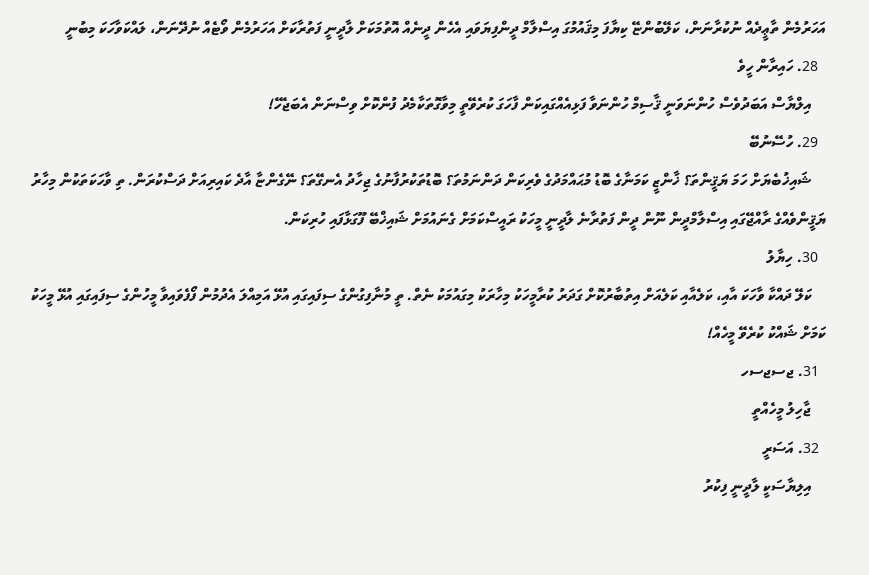އަހަރުމެން ތާޢީދެއް ނުކުރާނަން، ކަލޭބުންޏޭ ކިޔާފަ މިޤައުމުގަ އިސްލާމް ދީންފިޔަވައި އެހެން ދީނެއް އޮތުމަކަށް ލާދީނީ ފަތުރާކަށް އަހަރުމެން ވޯޓެއް ނުދޭނަން، ލައްކަވާހަކަ މިބުނީ
  28. ހައިރާން ހީވެ
    އިލްޔާސް އަބަދުވެސް ހުންނަވަނީ ޤާސިމް ހުންނަވާ ފަޅިއެއްގައިކަން ފާހަގަ ކުރެވޭތީ މިވާގޮތަކާމެދު ފުންކޮށް ވިސްނަން އެބަޖެހޭ!
  29. ހުސޭނުބޭ
    ޝައިޚުބެޔަށް ހަމަ ޔަޤީންތަ؟ ޚާންޒީ ކަމަނާގެ ބޮޑު މުޙައްމަދުގެ ވެރިކަން ދަންނަމުތަ؟ ބޮޑުތަކުރުފާނުގެ ޖިހާދު އެނގޭތަ؟ ނޭގެންޏާ އާދެ ކައިރިއަށް ދަސްކުރަން. ތި ވާހަކަތަކުން މިހާރު ޔަޤީންވެއްގެ ރާއްޖޭގައި އިސްލާމްދީން ނޫން ދީން ފަތުރާނެ ލާދީނީ މީހަކު ރައީސްކަމަށް ގެނައުމަށް ޝައިޚްބޭ ފޫގަޅާފައި ހުރިކަން.
  30. ހިޔާލު
    ކަލޭ ދައްކާ ވާހަކަ އާއި، ކަލެއާއި ކަލެއަށް އިތުބާރުކޮށް ގަދަރު ކުރާމީހަކު މިހާރަކު މިގައުމަކު ނެތް. ތީ މުނާފިގުންގެ ސިފައިގައި އުޅޭ އަމިއްލަ އެދުމުން ފޯފެވައިވާ މީހުންގެ ސިފައިގައި އުޅޭ މީހަކު ކަމަށް ޝައްކު ކުރެވޭ މީހެއް!
  31. ޖސޖސހ
    ޖާހިލު މީހެއްތީ
  32. އަސަރީ
    އިލިޔާސަކީ ލާދީނީ ފިކުރު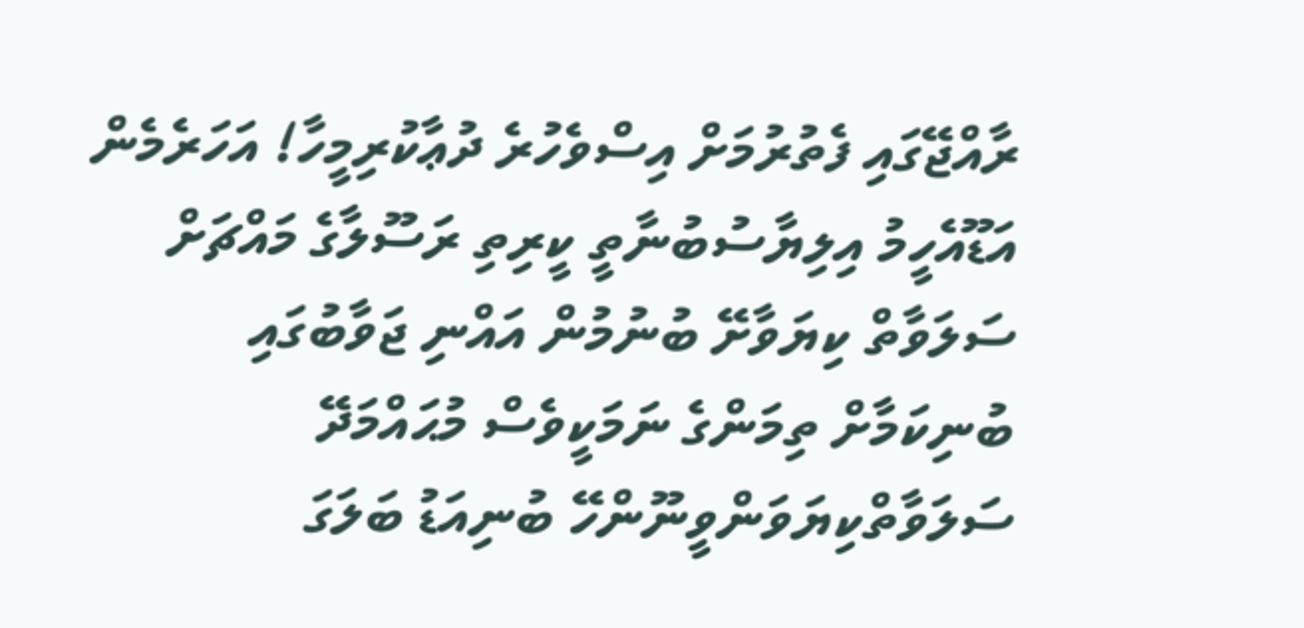ރާއްޖޭގައި ފެތުރުމަށް އިސްވެހުރެ ދުޢާކުރިމީހާ! އަހަރެމެން އަޑޫއެހީމު އިލިޔާސުބުނާތީ ކީރިތި ރަސޫލާގެ މައްޗަށް ސަލަވާތް ކިޔަވާށޭ ބުނުމުން އައްނި ޖަވާބުގައި ބުނިކަމާށް ތިމަންގެ ނަމަކީވެސް މުޙައްމަދޭ ސަލަވާތްކިޔަވަންވީނޫންހޭ ބުނިއަޑު ބަލަގަ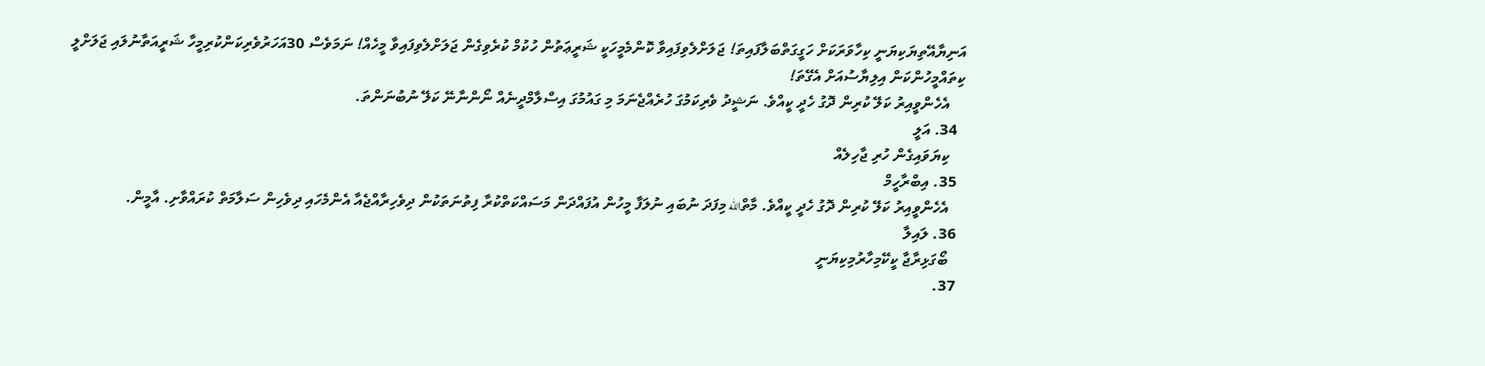އަނިޔާއޭތިޔަކިޔަނީ ކިހާވަރަކަށް ހަގީގަތްބަލާފައިތަ! ޖަލަށްލެވިފައިވާ ކޮންމެމީހަކީ ޝަރީޢަތުން ހުކުމް ކުރެވިގެން ޖަލަށްލެވިފައިވާ މީހެއް! ނަމަވެސް 30އަހަރުވެރިކަންކުރިމީހާ ޝަރީއަތާނުލައި ޖަލަށްލީ ކިތައްމީހުންކަން އިލިޔާސުއަށް އެގޭތަ!
    އެހެންވީއިރު ކަލޭ ކުރިން ދޮގު ހެދީ ކީއްވެ. ނަޝީދު ވެރިކަމުގަ ހުރެއްޖެނަމަ މި ގައުމުގަ އިސްލާމްދީނެއް ނޯންނާނޭ ކަލޭ ނުބުނަންތަ.
  34. އަލީ
    ކިޔަވައިގެން ހުރި ޖާހިލެއް
  35. އިބްރާހީމް
    އެހެންވީއިރު ކަލޭ ކުރިން ދޮގު ހެދީ ކީއްވެ. މާތްالله މިފަދަ ނުބައި ނުލަފާ މީހުން އުފައްދަން މަސައްކަތްކުރާ ފިތުނަތަކުން ދިވެހިރާއްޖެއާ އެންމެހައި ދިވެހިން ސަލާމަތް ކުރައްވާށި. އާމީން.
  36. ލައިލާ
    ބޯގަޅިރާޖާ ކީކޭމިހާރުމިކިޔަނީ
  37.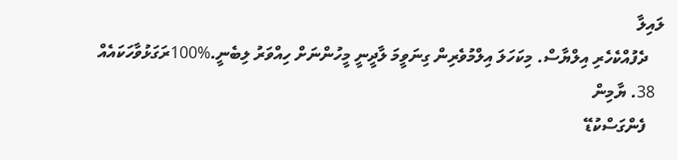ލައިލާ
    ދެފުއްކެހެރި އިލްޔާސް. މިކަހަލަ އިލްމުވެރިން ގިނަވީމަ ލާދީނީ މީހުންނަށް ހިއްވަރު ލިބެނީ.%100ރަގަޅުވާހަކައެއް
  38. ޔާމިން
    ފެންގަސްކުޑޭ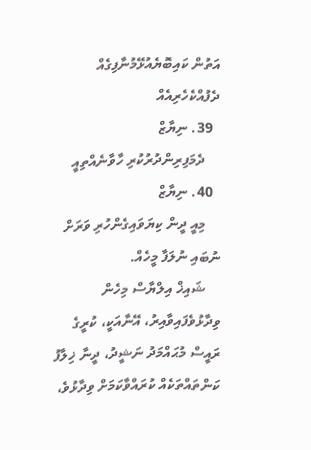އަތުން ކައިބޮޔެއުޅޭމުނާފިގެއް ދެފުއްކެހެރިއެއް
  39. ނިޔާޒް
    ދެމަފިރިންދުރުކުރި ހާވާނެއްތިއީ
  40. ނިޔާޒް
    މިއީ ދީން ކިޔަވައިގެންހުރި ވަރަށް ނުބައި ނުލަފާ މީހެއް.
    ޝައިޚް އިލްޔާސް މިހެން ވިދާޅުވެފައިވާއިރު، އޭނާއަކީ، ކުރީގެ ރައީސް މުޙައްމަދު ނަޝީދު، ދީނާ ޚިލާފު ކަންތައްތަކެއް ކުރައްވާކަމަށް ވިދާޅުވެ،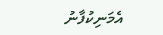އެމަނިކުފާނު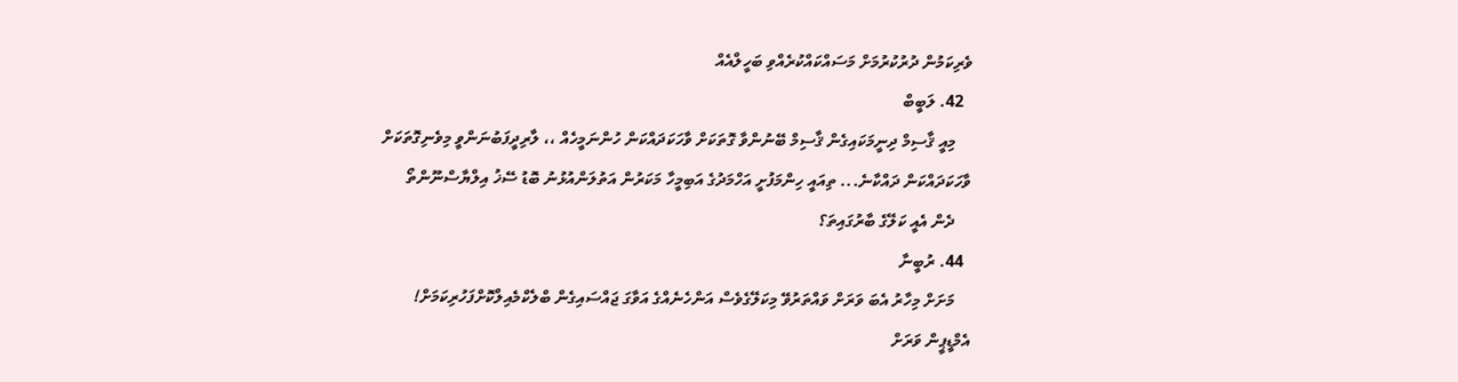ވެރިކަމުން ދުރުކުރުމަށް މަސައްކައްކުރެއްވި ބަހީލްއެއް
  42. ލަބީބް
    މިއީ ޤާސިމް ދިނީމަކައިގެން ޤާސިމް ބޭނުންވާ ގޮތަކަށް ވާހަކަދައްކަން ހުންނަމީހެއް ،، ލާރިދީފަބުނަންވީ މިވެނިގޮތަކަށް ވާހަކަދައްކަން ދައްކާނެ... ތިއައީ ހިންމަފުށީ އަހްމަދުގެ އަބިމީހާ މަކަރުން އަތުލަންއުޅުނު ބޮޑު ސޭޚު އިލްޔާސްނޫންތޯ
    ދެން އެއީ ކަލޭގެ ބާރުގައިތަ؟
  44. ރުބީނާ
    މަށަށް މިހާރު އެބަ ވަރަށް ވައްތަރުވޭ މިކަލޭގެވެސް އަންހެނެއްގެ އަވާގަ ޖައްސައިގެން ބްލެކްމެއިލްކޮށްފަހުރިކަމަށް! އެމްޑީޕީން ވަރަށް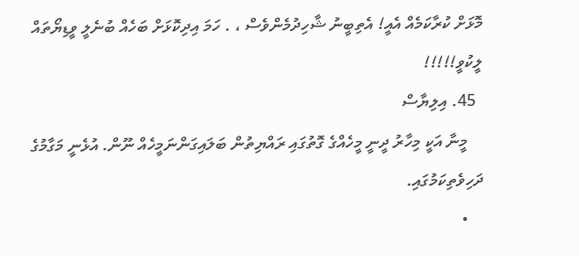މޮޅަށް ކުރާކަމެއް އެއީ! އެތިބީނު ޝާހިދުމެންވެސް ، . ހަމަ އިދިކޮޅަށް ބަހެއް ބުނެލީ ވީޑިޔޯތައް ލީކުވީ!!!!!
  45. އިލިޔާސް
    މީނާ އަކީ މިހާރު ދީނީ މީހެއްގެ ގޮތުގައި ރައްޔިތުން ބަލައިގަންނަމީހެއް ނޫން. އުޅެނީ މަގާމުގެ ދަހިވެތިކަމުގައި.
    •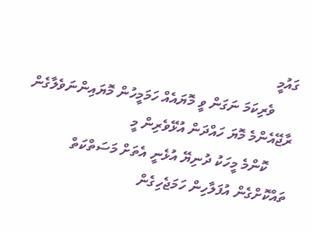ގައުމީ
      ވެރިކަމަ ނަގަން ވީ މޮޔައެއް ހަމަމީހުން މޮޔައިންނަވެލާގެން ރާޖޭއެންމެ މޮޔަ ހައްދަން އުޅޭވެރިން މީ
      ކޮންމެ މީހަކު ދުނިޔޭ އުޅެނީ އެތަށް މަސަތްކަތް ތައްކޮށްގެން އުފަލާހިން ހަމަޖެހިގެން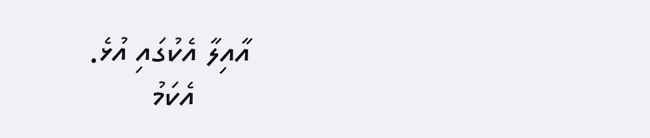އާއިލާ އެކުގައި އުޅެ.
      އެކަމު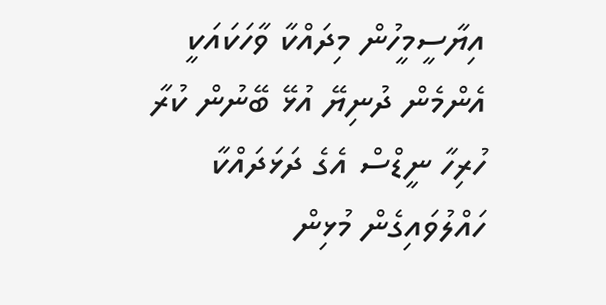އިޔާސީމީހުން މިދައްކާ ވާހަކައަކީ އެންމެން ދުނިޔޭ އުޅޭ ބޭނުން ކުރާ ހުރިހާ ނީޑްސް އެގެ ދަޅަދައްކާ ހައްލުވައިގެން މުޅިން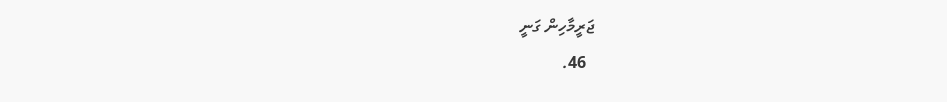ޖަރީމާހިން ގަނީ
  46.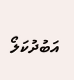އަބުދުކަލޯ